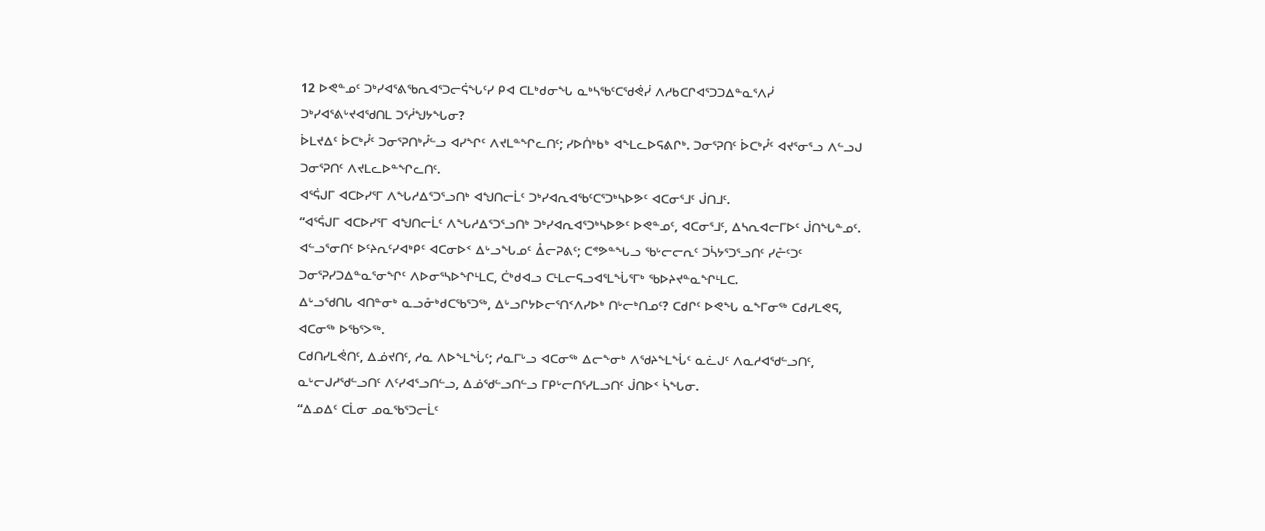12 ᐅᕙᓐᓄᑦ ᑐᒃᓯᐊᕐᕕᖃᕆᐊᕐᑐᓕᕌᖓᑦᓯ ᑭᐊ ᑕᒪᒃᑯᓂᖓ ᓇᒃᓴᖃᑦᑕᖁᕚᓰ ᐱᓱᑲᑕᒋᐊᕐᑐᑐᐃᓐᓇᕐᐱᓰ ᑐᒃᓯᐊᕐᕕᒡᔪᐊᖁᑎᒪ ᑐᕐᓲᖑᔭᖓᓂ?
ᐆᒪᔪᐃᑦ ᐆᑕᒃᓮᑦ ᑐᓂᕐᕈᑎᒃᓮᓪᓗ ᐊᓯᖏᑦ ᐱᔪᒪᓐᖏᓚᑎᑦ; ᓯᐅᑏᒃᑲᒃ ᐊᖕᒪᓚᐅᕋᕕᒋᒃ. ᑐᓂᕐᕈᑎᑦ ᐆᑕᒃᓮᑦ ᐊᔪᕐᓂᕐᓗ ᐱᓪᓗᒍ ᑐᓂᕐᕈᑎᑦ ᐱᔪᒪᓚᐅᓐᖏᓚᑎᑦ.
ᐊᕐᕌᒍᒥ ᐊᑕᐅᓯᕐᒥ ᐱᖓᓱᐃᕐᑐᕐᓗᑎᒃ ᐊᖑᑎᓕᒫᑦ ᑐᒃᓯᐊᕆᐊᖃᑦᑕᕐᑐᒃᓴᐅᕗᑦ ᐊᑕᓂᕐᒧᑦ ᒎᑎᒧᑦ.
“ᐊᕐᕌᒍᒥ ᐊᑕᐅᓯᕐᒥ ᐊᖑᑎᓕᒫᑦ ᐱᖓᓱᐃᕐᑐᕐᓗᑎᒃ ᑐᒃᓯᐊᕆᐊᕐᑐᒃᓴᐅᕗᑦ ᐅᕙᓐᓄᑦ, ᐊᑕᓂᕐᒧᑦ, ᐃᓴᕆᐊᓕᒥᐅᑦ ᒎᑎᖓᓐᓄᑦ.
ᐊᓪᓗᕐᓂᑎᑦ ᐅᑦᔨᕆᑦᓯᐊᒃᑭᑦ ᐊᑕᓂᐅᑉ ᐃᒡᓗᖓᓄᑦ ᐂᓕᕈᕕᑦ; ᑕᕝᕗᓐᖓᓗ ᖃᒡᓕᓕᕆᑦ ᑐᓵᔭᕐᑐᕐᓗᑎᑦ ᓯᓔᑦᑐᑦ ᑐᓂᕐᕈᓯᑐᐃᓐᓇᕐᓂᖏᑦ ᐱᐅᓂᕐᓴᐅᖏᒻᒪᑕ, ᑖᒃᑯᐊᓗ ᑕᒻᒪᓕᕋᓗᐊᕐᒪᖔᕐᒥᒃ ᖃᐅᔨᔪᓐᓇᖏᒻᒪᑕ.
ᐃᒡᓗᖁᑎᒐ ᐊᑎᓐᓂᒃ ᓇᓗᓁᒃᑯᑕᖃᕐᑐᖅ, ᐃᒡᓗᒋᔭᐅᓕᕐᑎᑉᐱᓯᐅᒃ ᑎᒡᓕᒃᑎᓄᑦ? ᑕᑯᒋᑦ ᐅᕙᖓ ᓇᖕᒥᓂᖅ ᑕᑯᓯᒪᕙᕋ, ᐊᑕᓂᖅ ᐅᖃᕐᐳᖅ.
ᑕᑯᑎᓯᒪᕚᑎᑦ, ᐃᓅᔪᑎᑦ, ᓱᓇ ᐱᐅᖕᒪᖔᑦ; ᓱᓇᒥᒡᓗ ᐊᑕᓂᖅ ᐃᓕᖕᓂᒃ ᐱᖁᔨᖕᒪᖔᑦ ᓇᓛᒍᑦ ᐱᓇᓱᐊᖁᓪᓗᑎᑦ, ᓇᒡᓕᒍᓱᖁᓪᓗᑎᑦ ᐱᑦᓯᐊᕐᓗᑎᓪᓗ, ᐃᓅᖁᓪᓗᑎᓪᓗ ᒥᑭᒡᓕᑎᕐᓯᒪᓗᑎᑦ ᒎᑎᐅᑉ ᓵᖓᓂ.
“ᐃᓄᐃᑦ ᑕᒫᓂ ᓄᓇᖃᕐᑐᓕᒫᑦ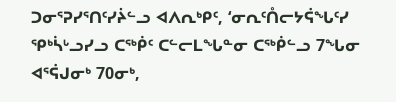ᑐᓂᕐᕈᓯᕐᑎᑦᓯᔩᓪᓗ ᐊᐱᕆᒃᑭᑦ, ‘ᓂᕆᑦᑍᓕᔭᕌᖓᑦᓯ ᕿᒃᓵᒡᓗᓯᓗ ᑕᖅᑮᑦ ᑕᓪᓕᒪᖓᓐᓂ ᑕᖅᑮᓪᓗ 7ᖓᓂ ᐊᕐᕌᒍᓂᒃ 70ᓂᒃ,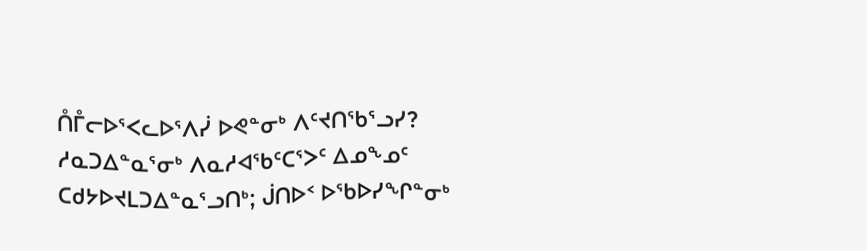ᑍᒤᓕᐅᕐᐸᓚᐅᕐᐱᓰ ᐅᕙᓐᓂᒃ ᐱᑦᔪᑎᖃᕐᓗᓯ?
ᓱᓇᑐᐃᓐᓇᕐᓂᒃ ᐱᓇᓱᐊᖃᑦᑕᕐᐳᑦ ᐃᓄᖕᓄᑦ ᑕᑯᔭᐅᔪᒪᑐᐃᓐᓇᕐᓗᑎᒃ; ᒎᑎᐅᑉ ᐅᖃᐅᓯᖏᓐᓂᒃ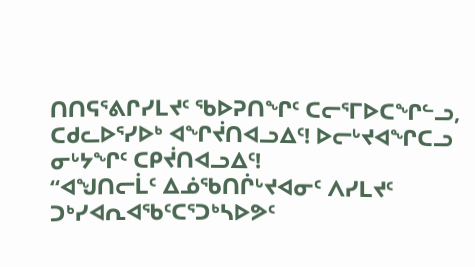ᑎᑎᕋᕐᕕᒋᓯᒪᔪᑦ ᖃᐅᕈᑎᖏᑦ ᑕᓕᕐᒥᐅᑕᖏᓪᓗ, ᑕᑯᓚᐅᕐᓯᐅᒃ ᐊᖏᔫᑎᐊᓗᐃᑦ! ᐅᓕᒡᔪᐊᖏᑕᓗ ᓂᒡᔭᖏᑦ ᑕᑭᔫᑎᐊᓗᐃᑦ!
“ᐊᖑᑎᓕᒫᑦ ᐃᓅᖃᑎᒌᒡᔪᐊᓂᑦ ᐱᓯᒪᔪᑦ ᑐᒃᓯᐊᕆᐊᖃᑦᑕᕐᑐᒃᓴᐅᕗᑦ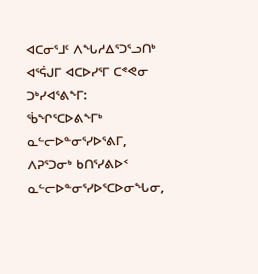ᐊᑕᓂᕐᒧᑦ ᐱᖓᓱᐃᕐᑐᕐᓗᑎᒃ ᐊᕐᕌᒍᒥ ᐊᑕᐅᓯᕐᒥ ᑕᕝᕙᓂ ᑐᒃᓯᐊᕐᕕᖕᒥ: ᖄᖏᕐᑕᐅᕕᖕᒥᒃ ᓇᓪᓕᐅᓐᓂᕐᓯᐅᕐᕕᒥ, ᐱᕈᕐᑐᓂᒃ ᑲᑎᕐᓯᕕᐅᑉ ᓇᓪᓕᐅᓐᓂᕐᓯᐅᕐᑕᐅᓂᖓᓂ,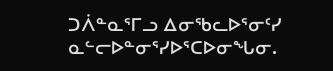ᑐᐲᓐᓇᕐᒥᓗ ᐃᓂᖃᓚᐅᕐᓂᑦᓯ ᓇᓪᓕᐅᓐᓂᕐᓯᐅᕐᑕᐅᓂᖓᓂ.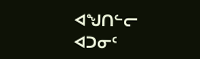ᐊᖑᑎᓪᓕ ᐊᑐᓂᑦ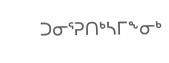ᑐᓂᕐᕈᑎᒃᓴᒥᖕᓂᒃ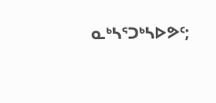ᓇᒃᓴᕐᑐᒃᓴᐅᕗᑦ;